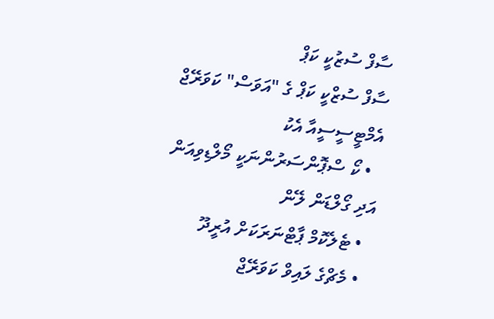ސާފް ސުޒުކީ ކަޕް
ސާފް ސުޒްކީ ކަޕް ގެ "އަވަސް" ކަވަރޭޖް އެމްޓީސީސީއާ އެކު
  • ކޯ ސްޕޮންސަރުންނަކީ މޯލްޑިވިއަން އަދި ގޯލްޑަން ލޭން
  • ޓެލެކޮމް ޕާޓްނަރަކަށް އުރީދޫ
  • މެޗްގެ ލައިވް ކަވަރޭޖް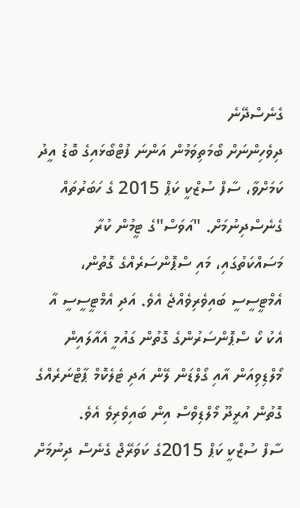ގެނެސްދޭނެ
ދިވެހިންނަށް ބޯމަތިވަމުން އަންނަ ފުޓްބޯޅައިގެ ބޮޑު އީދު ކަމަށްވާ، ސާފް ސުޒްކީ ކަޕް 2015 ގެ ހަބަރުތައް ގެނެސްދިނުމަށް. "އަވަސް"ގެ ޓީމުން ކުރާ މަސައްކަތުގައި، މައި ސްޕޮންސަރެއްގެ ގޮތުން، އެމްޓީސީސީ ބައިވެރިވެއްޖެ އެވެ. އަދި އެމްޓީސީސީ އާ އެކު ކޯ ސްޕޮންސަރުންގެ ގޮތުން ގައުމީ އެއާލައިން މޯލްޑިވިއަން އާއި ގޯލްޑަން ލޭން އަދި ޓެލެކޮމް ޕާޓްނަރެއްގެ ގޮތުން އުރީދޫ މޯލްޑިވްސް އިން ބައިވެރިވެ އެވެ.
ސާފް ސުޒްކީ ކަޕް 2015ގެ ކަވަރޭޖް ގެނެސް ދިނުމަށް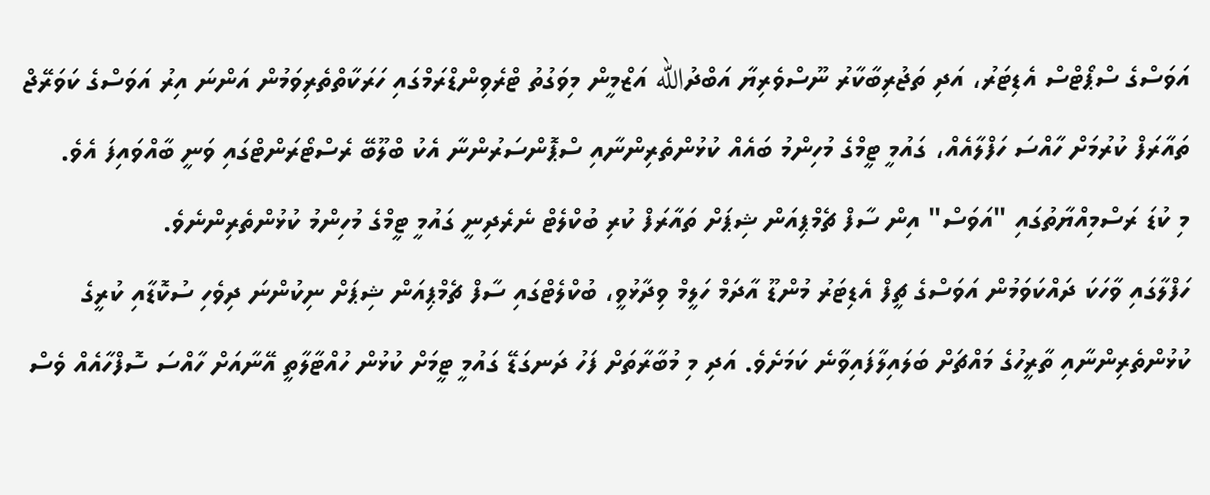އަވަސްގެ ސްޕޯޓްސް އެޑިޓަރު، އަދި ތަޖުރިބާކާރު ނޫސްވެރިޔާ އަބްދުالله އަޒްމީން މިވަގުތު ޓްރެވިންޑްރަމްގައި ހަރަކާތްތެރިވަމުން އަންނަ އިރު އަވަސްގެ ކަވަރޭޖް ތައާރަފް ކުރުމަށް ހާއްސަ ހަފްލާއެއް، ގައުމީ ޓީމްގެ މުހިންމު ބައެއް ކުޅުންތެރިންނާއި ސްޕޮންސަރުންނާ އެކު ބްލޫބޭ ރެސްޓޯރަންޓްގައި ވަނީ ބާއްވައިފަ އެވެ.
މި ކުޑަ ރަސްމިއްޔާތުގައި "އަވަސް" އިން ސާފް ޗެމްޕިއަން ޝިޕަށް ތައާރަފް ކުރި ބުކްލެޓް ނެރެދިނީ ގައުމީ ޓީމްގެ މުހިންމު ކުޅުންތެރިންނެވެ.
ހަފްލާގައި ވާހަކަ ދައްކަވަމުން އަވަސްގެ ޗީފް އެޑިޓަރު މުންޑޫ އާދަމް ހަލީމް ވިދާޅުވީ، ބުކްލެޓްގައި ސާފް ޗެމްޕިއަން ޝިޕަށް ނިކުންނަ ދިވެހި ސުކޮޑާއި ކުރީގެ ކުޅުންތެރިންނާއި ތާރީހުގެ މައްޗަށް ބަލައިލާފައިވާނެ ކަމަށެވެ. އަދި މި މުބާރާތަށް ފަހު ދަނގަޑޭ ގައުމީ ޓީމަށް ކުޅުން ހުއްޓާލާތީ އޭނާއަށް ހާއްސަ ސޮފްހާއެއް ވެސް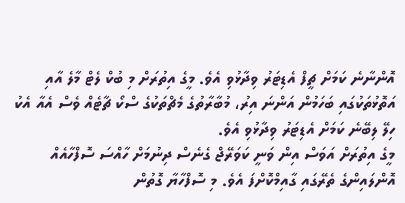އޮންނާނެ ކަމަށް ޗީފް އެޑިޓަރު ވިދާޅުވި އެވެ. މީގެ އިތުރަށް މި ބުކް ލެޓް މާލެ އާއި އަތޮޅުތަކުގައި ބަހަމުން އަންނަ އިރު، މުބާރާތުގެ މެޗްތަކުގެ ސްކޯ ޗާޓެއް ވެސް އެއާ އެކު ހިލޭ ލިބޭނެ ކަމަށް އެޑިޓަރު ވިދާޅުވި އެވެ.
މީގެ އިތުރަށް އަވަސް އިން ވަނީ ކަވަރޭޖް ގެނެސް ދިނުމަށް ހާއްސަ ސޮފްހާއެއް އޮންލައިންގެ ތެރޭގައި ގާއިމްކޮށްފަ އެވެ. މި ސޮފްހާޔާ ގޮތުން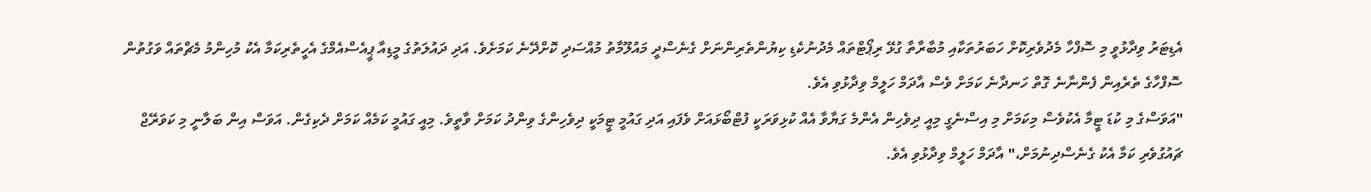އެޑިޓަރު ވިދާޅުވީ މި ސޮފްހާ މެދުވެރިކޮށް ހަބަރުތަކާއި މުބާރާތާ ގުޅޭ ރިޕޯޓްތައް މެދުނުކެޑި ކިޔުންތެރިންނަށް ގެނެސްދީ މައުލޫމާތު މުއްސަދި ކޮށްދޭނެ ކަމަށެވެ. އަދި ދައުލަތުގެ މީޑިއާ ޕީއެސްއެމްގެ އެހީތެރިކަމާ އެކު މުހިންމު މެޗްތައް ވަގުތުން ސޮފްހާގެ ތެރެއިން ފެންނާނެ ގޮތް ހަނދާނެ ކަމަށް ވެސް އާދަމް ހަލީމް ވިދާޅުވި އެވެ.
"އަވަސްގެ މި ކުޑަ ޓީމާ އެކުވެސް މިކަމަށް މި އިސްނެގީ މިއީ ދިވެހިން އެންމެ ގަޔާވާ އެއް ކުޅިވަރަކީ ފުޓްބޯޅައަށް ވެފައި އަދި ގައުމީ ޓީމަކީ ދިވެހިންގެ ވިންދު ކަމަށް ވާތީވެ. މިއީ ގައުމީ ކަމެއް ކަމަށް ދެކިގެން. އަވަސް އިން ބަލާނީ މި ކަވަރޭޖް ޗައުގުވެރި ކަމާ އެކު ގެނެސްދިނުމަށް،" އާދަމް ހަލީމް ވިދާޅުވި އެވެ.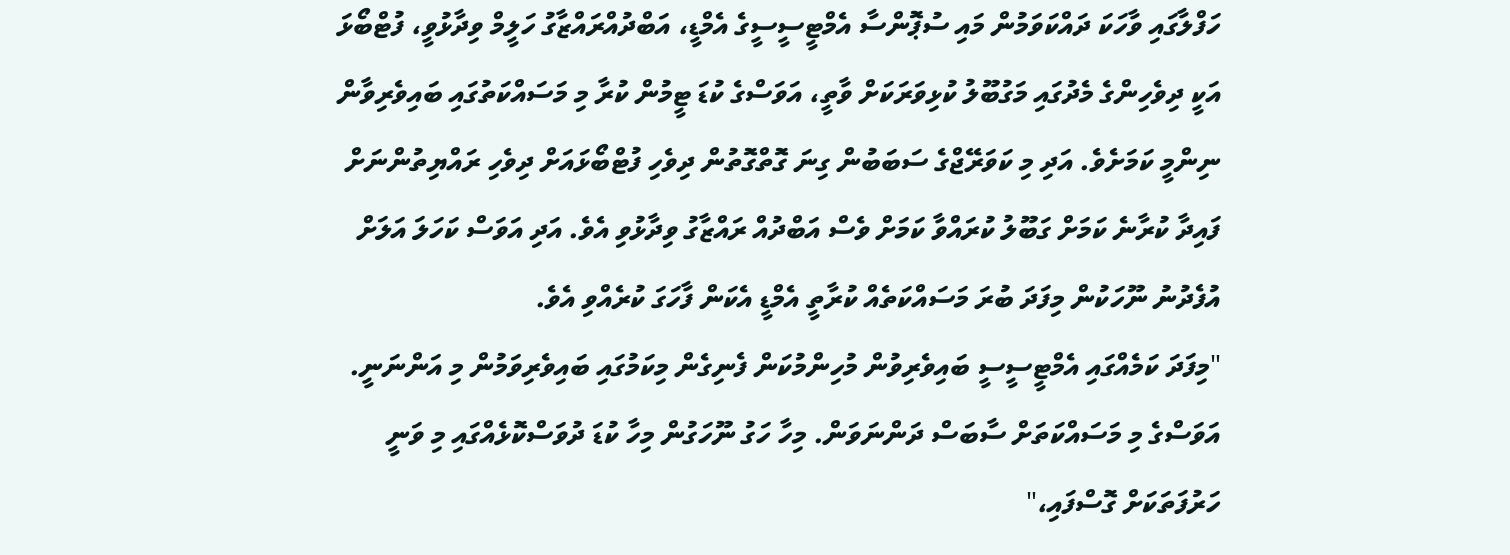ހަފްލާގައި ވާހަކަ ދައްކަވަމުން މައި ސުޕޮންސާ އެމްޓީސީސީގެ އެމްޑީ، އަބްދުއްރައްޒާގު ހަލީމް ވިދާޅުވީ، ފުޓްބޯޅަ އަކީ ދިވެހިންގެ މެދުގައި މަގުބޫލު ކުޅިވަރަކަށް ވާތީ، އަވަސްގެ ކުޑަ ޓީމުން ކުރާ މި މަސައްކަތުގައި ބައިވެރިވާން ނިންމީ ކަމަށެވެ. އަދި މި ކަވަރޭޖްގެ ސަބަބުން ގިނަ ގޮތްގޮތުން ދިވެހި ފުޓްބޯޅައަށް ދިވެހި ރައްޔިތުންނަށް ފައިދާ ކުރާނެ ކަމަށް ގަބޫލު ކުރައްވާ ކަމަށް ވެސް އަބްދުއް ރައްޒާގު ވިދާޅުވި އެވެ. އަދި އަވަސް ކަހަލަ އަލަށް އުފެދުނު ނޫހަކުން މިފަދަ ބުރަ މަސައްކަތެއް ކުރާތީ އެމްޑީ އެކަން ފާހަގަ ކުރެއްވި އެވެ.
"މިފަދަ ކަމެއްގައި އެމްޓީސީސީ ބައިވެރިވުން މުހިންމުކަން ފެނިގެން މިކަމުގައި ބައިވެރިވަމުން މި އަންނަނީ. އަވަސްގެ މި މަސައްކަތަށް ސާބަސް ދަންނަވަން. މިހާ ހަގު ނޫހަގުން މިހާ ކުޑަ ދުވަސްކޮޅެއްގައި މި ވަނީ ހަރުފަތަކަށް ގޮސްފައި،"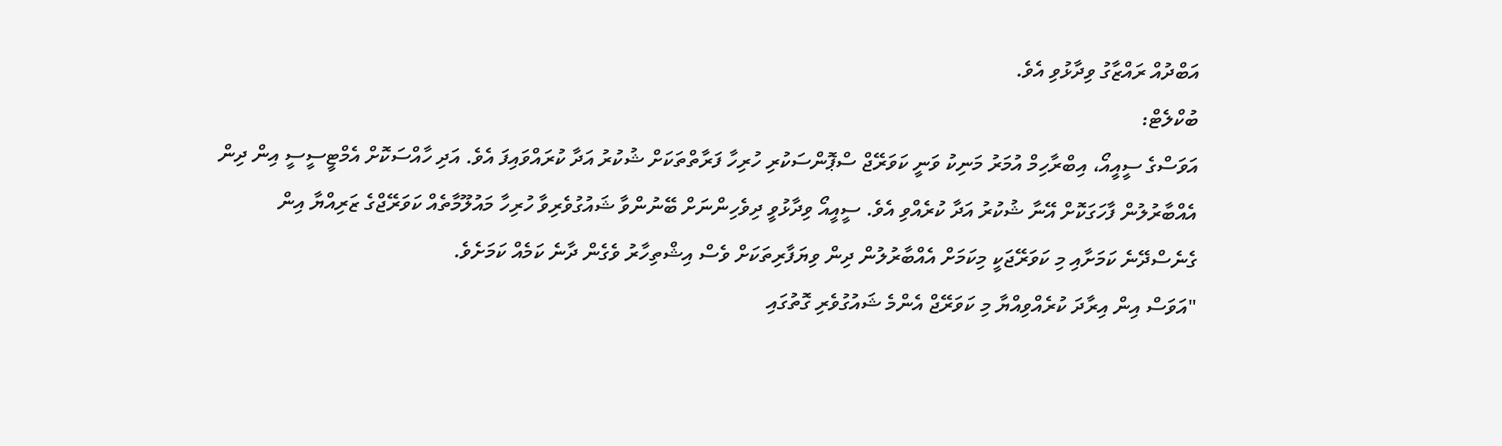އަބްދުއް ރައްޒާގު ވިދާޅުވި އެވެ.
ބުކްލެޓް:
އަވަސްގެ ސީއީއޯ، އިބްރާހިމް އުމަރު މަނިކު ވަނީ ކަވަރޭޖް ސްޕޮންސަކުރި ހުރިހާ ފަރާތްތަކަށް ޝުކުރު އަދާ ކުރައްވައިފަ އެވެ. އަދި ހާއްސަކޮށް އެމްޓީސީސީ އިން ދިން އެއްބާރުލުން ފާހަގަކޮށް އޭނާ ޝުކުރު އަދާ ކުރެއްވި އެވެ. ސީއީއޯ ވިދާޅުވީ ދިވެހިންނަށް ބޭނުންވާ ޝައުގުވެރިވާ ހުރިހާ މައުލޫމާތެއް ކަވަރޭޖްގެ ޒަރިއްޔާ އިން ގެނެސްދޭނެ ކަމަށާއި މި ކަވަރޭޖަކީ މިކަމަށް އެއްބާރުލުން ދިން ވިޔަފާރިތަކަށް ވެސް އިޝްތިހާރު ވެގެން ދާނެ ކަމެއް ކަމަށެވެ.
"އަވަސް އިން އިރާދަ ކުރެއްވިއްޔާ މި ކަވަރޭޖް އެންމެ ޝައުގުވެރި ގޮތުގައި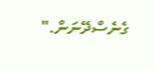ގެނެސްދޭނަން."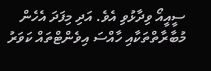ސީއީއޯ ވިދާޅުވި އެވެ. އަދި މިފަދަ އެހެން މުބާރާތްތަކާއި ހާއްސަ އިވެންޓްތައް ކަވަރު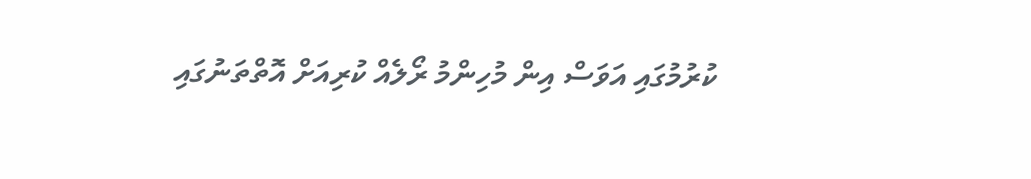ކުރުމުގައި އަވަސް އިން މުހިންމު ރޯލެއް ކުރިއަށް އޮތްތަނުގައި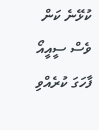ކުޅޭނެ ކަން ވެސް ސީއީއޯ ފާހަގަ ކުރެއްވި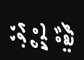އެވެ.
ސްކޯ ޗާޓް: